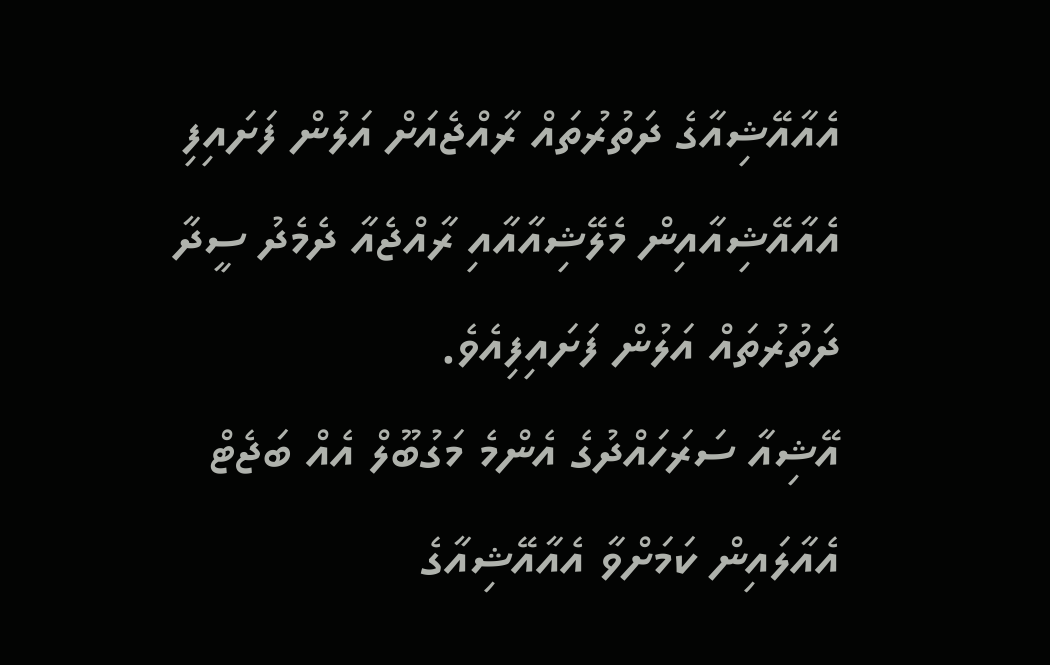އެއާއޭޝިއާގެ ދަތުރުތައް ރާއްޖެއަށް އަލުން ފަށައިފި
އެއާއޭޝިއާއިން މެލޭޝިއާއާއި ރާއްޖެއާ ދެމެދު ސީދާ ދަތުރުތައް އަލުން ފަށައިފިއެވެ.
އޭޝިއާ ސަރަހައްދުގެ އެންމެ މަގުބޫލް އެއް ބަޖެޓް އެއާލައިން ކަމަށްވާ އެއާއޭޝިއާގެ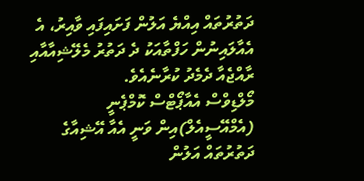ދަތުރުތައް އިއްޔެ އަލުން ފަށައިފައި ވާއިރު، އެ އެއާލައިނުން ހަފްތާއަކު ދެ ދަތުރު މެލޭޝިއާއާއި ރާއްޖެއާ ދެމެދު ކުރާނެއެވެ.
މޯލްޑިވްސް އެއާޕޯޓްސް ކޮމްޕެނީ (އެމްއޭސީއެލް)އިން ވަނީ އެއާ އޭޝިއާގެ ދަތުރުތައް އަލުން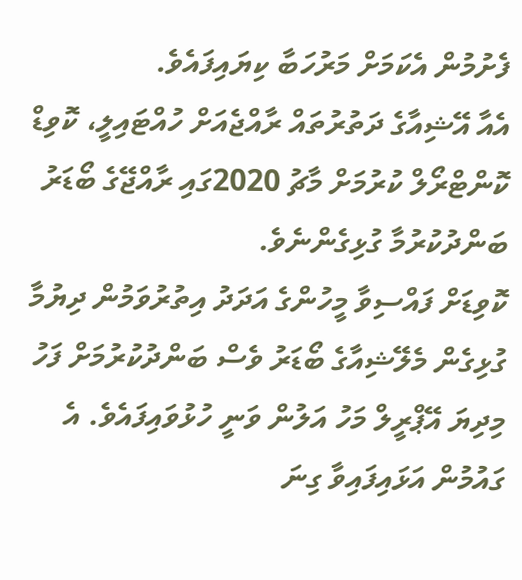ފެށުމުން އެކަމަށް މަރުހަބާ ކިޔައިފައެވެ.
އެއާ އޭޝިއާގެ ދަތުރުތައް ރާއްޖެއަށް ހުއްޓައިލީ، ކޮވިޑް ކޮންޓްރޯލް ކުރުމަށް މާޗު 2020ގައި ރާއްޖޭގެ ބޯޑަރު ބަންދުކުރުމާ ގުޅިގެންނެވެ.
ކޮވިޑަށް ފައްސިވާ މީހުންގެ އަދަދު އިތުރުވަމުން ދިޔުމާ ގުޅިގެން މެލޭޝިއާގެ ބޯޑަރު ވެސް ބަންދުކުރުމަށް ފަހު މިދިޔަ އޭޕްރީލް މަހު އަލުން ވަނީ ހުޅުވައިފައެވެ. އެ ގައުމުން އަޅައިފައިވާ ގިނަ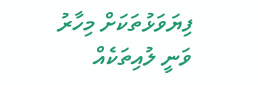ފިޔަވަޅުތަކަށް މިހާރު ވަނީ ލުއިތަކެއް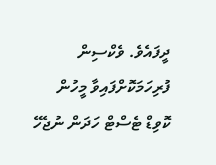ދީފައެވެ. ވެކްސިން ފުރިހަމަކޮށްފައިވާ މީހުން ކޮވިޑް ޓެސްޓް ހަދަން ނުޖެހޭ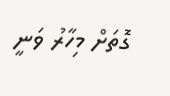ގޮތަށް މިހާރު ވަނީ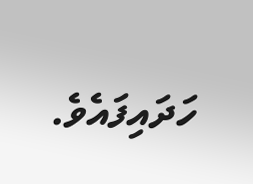ހަދައިފައެވެ.